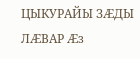ЦЫКУРАЙЫ ЗÆДЫ ЛÆВАР Æз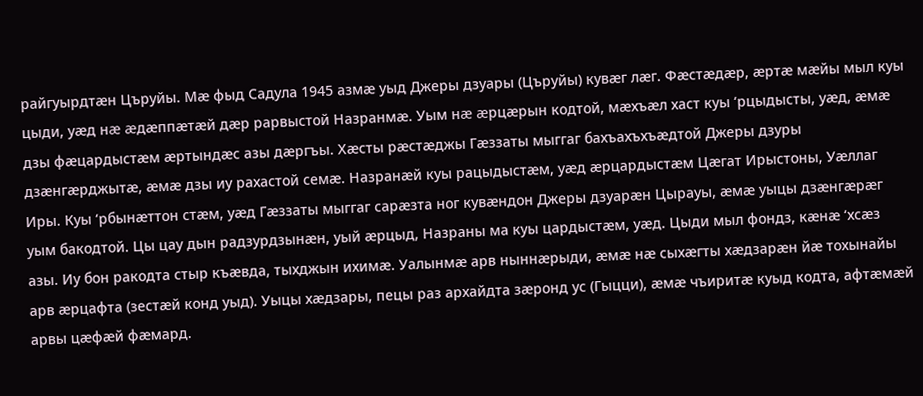райгуырдтæн Църуйы. Мæ фыд Садула 1945 азмæ уыд Джеры дзуары (Църуйы) кувæг лæг. Фæстæдæр, æртæ мæйы мыл куы цыди, уæд нæ æдæппæтæй дæр рарвыстой Назранмæ. Уым нæ æрцæрын кодтой, мæхъæл хаст куы ‘рцыдысты, уæд, æмæ дзы фæцардыстæм æртындæс азы дæргъы. Хæсты рæстæджы Гæззаты мыггаг бахъахъхъæдтой Джеры дзуры дзæнгæрджытæ, æмæ дзы иу рахастой семæ. Назранæй куы рацыдыстæм, уæд æрцардыстæм Цæгат Ирыстоны, Уæллаг Иры. Куы ‘рбынæттон стæм, уæд Гæззаты мыггаг сарæзта ног кувæндон Джеры дзуарæн Цырауы, æмæ уыцы дзæнгæрæг уым бакодтой. Цы цау дын радзурдзынæн, уый æрцыд, Назраны ма куы цардыстæм, уæд. Цыди мыл фондз, кæнæ ‘хсæз азы. Иу бон ракодта стыр къæвда, тыхджын ихимæ. Уалынмæ арв ныннæрыди, æмæ нæ сыхæгты хæдзарæн йæ тохынайы арв æрцафта (зестæй конд уыд). Уыцы хæдзары, пецы раз архайдта зæронд ус (Гыцци), æмæ чъиритæ куыд кодта, афтæмæй арвы цæфæй фæмард.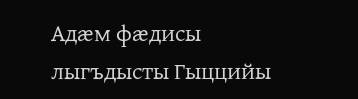Адæм фæдисы лыгъдысты Гыццийы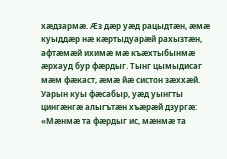хæдзармæ. Æз дæр уæд рацыдтæн, æмæ куыддæр нæ кæртыдуарæй рахызтæн, афтæмæй ихимæ мæ къæхтыбынмæ æрхауд бур фæрдыг. Тынг цымыдисаг мæм фæкаст, æмæ йæ систон зæххæй. Уарын куы фæсабыр, уæд уынгты цингæнгæ алыгътæн хъæрæй дзургæ: «Мæнмæ та фæрдыг ис, мæнмæ та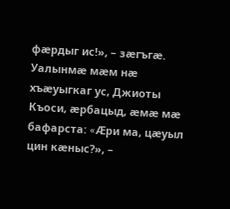фæрдыг ис!», – зæгъгæ. Уалынмæ мæм нæ хъæуыгкаг ус, Джиоты Къоси, æрбацыд, æмæ мæ бафарста: «Æри ма, цæуыл цин кæныс?», –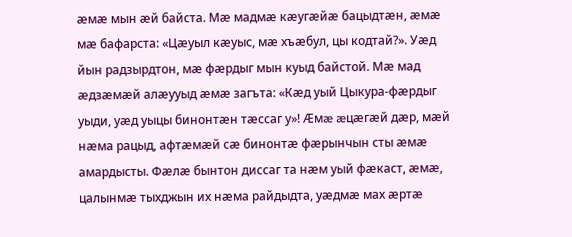æмæ мын æй байста. Мæ мадмæ кæугæйæ бацыдтæн, æмæ мæ бафарста: «Цæуыл кæуыс, мæ хъæбул, цы кодтай?». Уæд йын радзырдтон, мæ фæрдыг мын куыд байстой. Мæ мад æдзæмæй алæууыд æмæ загъта: «Кæд уый Цыкура-фæрдыг уыди, уæд уыцы бинонтæн тæссаг у»! Æмæ æцæгæй дæр, мæй нæма рацыд, афтæмæй сæ бинонтæ фæрынчын сты æмæ амардысты. Фæлæ бынтон диссаг та нæм уый фæкаст, æмæ, цалынмæ тыхджын их нæма райдыдта, уæдмæ мах æртæ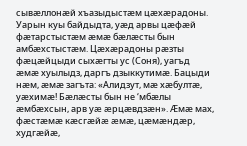сывæллонæй хъазыдыстæм цæхæрадоны. Уарын куы байдыдта, уæд арвы цæфæй фæтарстыстæм æмæ бæлæсты бын амбæхстыстæм. Цæхæрадоны рæзты фæцæйцыди сыхæгты ус (Соня), уагъд æмæ хуылыдз, даргъ дзыккутимæ. Бацыди нæм, æмæ загъта: «Алидзут, мæ хæбултæ, уæхимæ! Бæлæсты бын не ‘мбæлы æмбæхсын, арв уæ æрцæвдзæн». Æмæ мах, фæстæмæ кæсгæйæ æмæ, цæмæндæр, худгæйæ,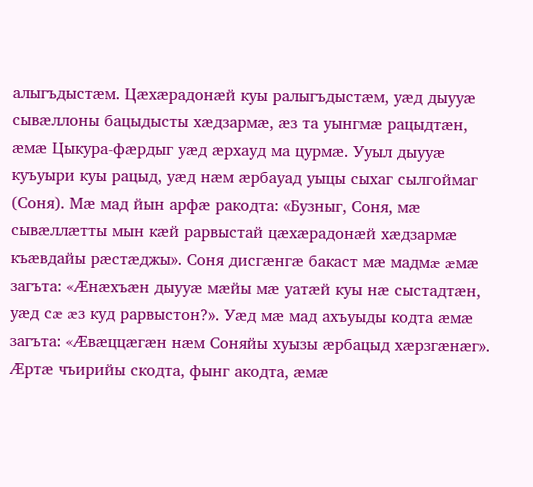алыгъдыстæм. Цæхæрадонæй куы ралыгъдыстæм, уæд дыууæ сывæллоны бацыдысты хæдзармæ, æз та уынгмæ рацыдтæн, æмæ Цыкура-фæрдыг уæд æрхауд ма цурмæ. Ууыл дыууæ куъуыри куы рацыд, уæд нæм æрбауад уыцы сыхаг сылгоймаг (Соня). Мæ мад йын арфæ ракодта: «Бузныг, Соня, мæ сывæллæтты мын кæй рарвыстай цæхæрадонæй хæдзармæ къæвдайы рæстæджы». Соня дисгæнгæ бакаст мæ мадмæ æмæ загъта: «Æнæхъæн дыууæ мæйы мæ уатæй куы нæ сыстадтæн, уæд сæ æз куд рарвыстон?». Уæд мæ мад ахъуыды кодта æмæ загъта: «Æвæццæгæн нæм Соняйы хуызы æрбацыд хæрзгæнæг». Æртæ чъирийы скодта, фынг акодта, æмæ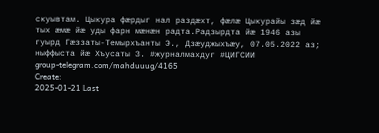скуывтам. Цыкура фæрдыг нал раздæхт, фæлæ Цыкурайы зæд йæ тых æмæ йæ уды фарн мæнæн радта.Радзырдта йæ 1946 азы гуырд Гæззаты-Темырхъанты Э., Дзæуджыхъæу, 07.05.2022 аз; ныффыста йæ Хъусаты З. #журналмахдуг #ЦИГСИИ
group-telegram.com/mahduuug/4165
Create:
2025-01-21 Last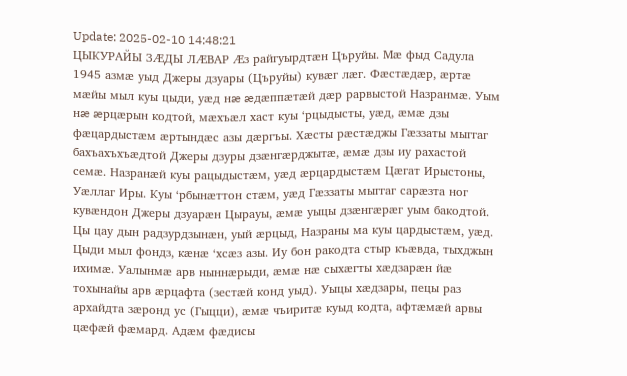Update: 2025-02-10 14:48:21
ЦЫКУРАЙЫ ЗÆДЫ ЛÆВАР Æз райгуырдтæн Църуйы. Мæ фыд Садула 1945 азмæ уыд Джеры дзуары (Църуйы) кувæг лæг. Фæстæдæр, æртæ мæйы мыл куы цыди, уæд нæ æдæппæтæй дæр рарвыстой Назранмæ. Уым нæ æрцæрын кодтой, мæхъæл хаст куы ‘рцыдысты, уæд, æмæ дзы фæцардыстæм æртындæс азы дæргъы. Хæсты рæстæджы Гæззаты мыггаг бахъахъхъæдтой Джеры дзуры дзæнгæрджытæ, æмæ дзы иу рахастой семæ. Назранæй куы рацыдыстæм, уæд æрцардыстæм Цæгат Ирыстоны, Уæллаг Иры. Куы ‘рбынæттон стæм, уæд Гæззаты мыггаг сарæзта ног кувæндон Джеры дзуарæн Цырауы, æмæ уыцы дзæнгæрæг уым бакодтой. Цы цау дын радзурдзынæн, уый æрцыд, Назраны ма куы цардыстæм, уæд. Цыди мыл фондз, кæнæ ‘хсæз азы. Иу бон ракодта стыр къæвда, тыхджын ихимæ. Уалынмæ арв ныннæрыди, æмæ нæ сыхæгты хæдзарæн йæ тохынайы арв æрцафта (зестæй конд уыд). Уыцы хæдзары, пецы раз архайдта зæронд ус (Гыцци), æмæ чъиритæ куыд кодта, афтæмæй арвы цæфæй фæмард. Адæм фæдисы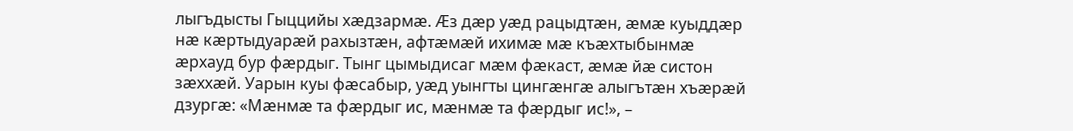лыгъдысты Гыццийы хæдзармæ. Æз дæр уæд рацыдтæн, æмæ куыддæр нæ кæртыдуарæй рахызтæн, афтæмæй ихимæ мæ къæхтыбынмæ æрхауд бур фæрдыг. Тынг цымыдисаг мæм фæкаст, æмæ йæ систон зæххæй. Уарын куы фæсабыр, уæд уынгты цингæнгæ алыгътæн хъæрæй дзургæ: «Мæнмæ та фæрдыг ис, мæнмæ та фæрдыг ис!», –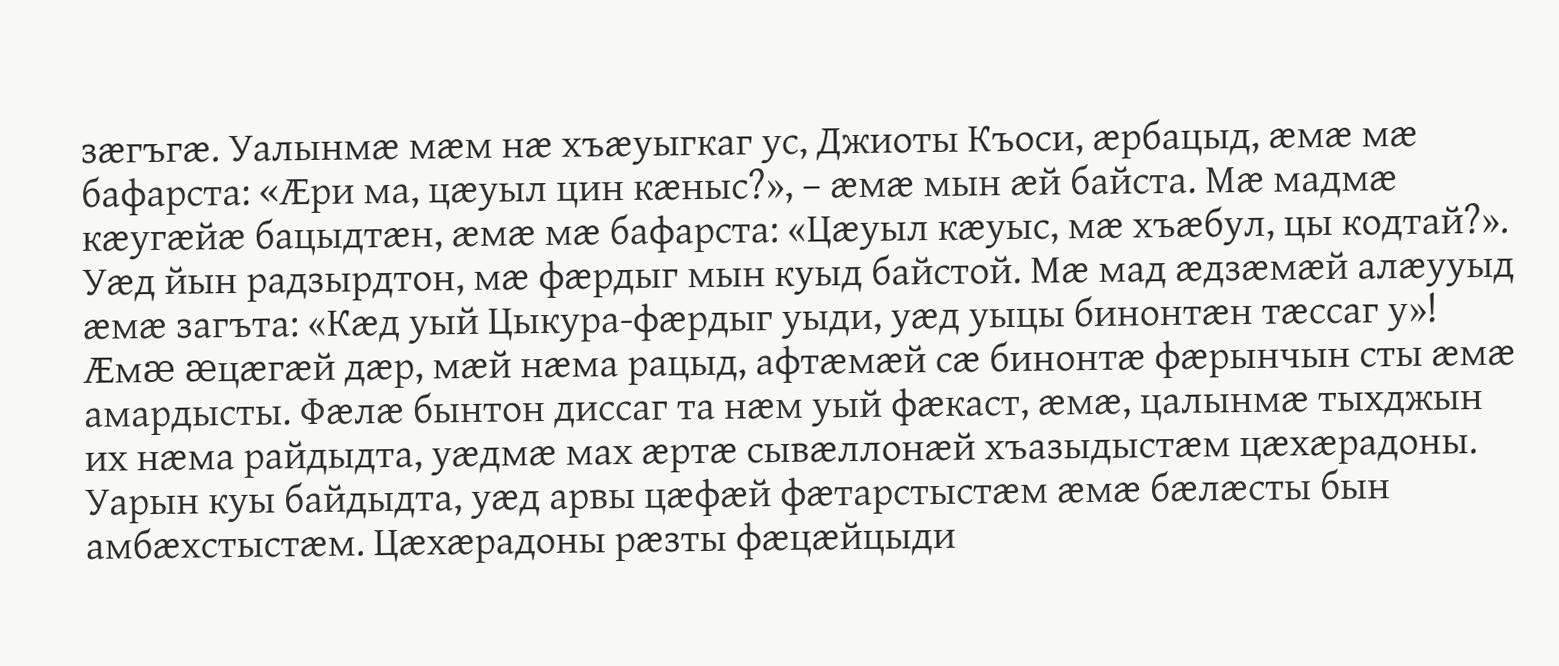зæгъгæ. Уалынмæ мæм нæ хъæуыгкаг ус, Джиоты Къоси, æрбацыд, æмæ мæ бафарста: «Æри ма, цæуыл цин кæныс?», – æмæ мын æй байста. Мæ мадмæ кæугæйæ бацыдтæн, æмæ мæ бафарста: «Цæуыл кæуыс, мæ хъæбул, цы кодтай?». Уæд йын радзырдтон, мæ фæрдыг мын куыд байстой. Мæ мад æдзæмæй алæууыд æмæ загъта: «Кæд уый Цыкура-фæрдыг уыди, уæд уыцы бинонтæн тæссаг у»! Æмæ æцæгæй дæр, мæй нæма рацыд, афтæмæй сæ бинонтæ фæрынчын сты æмæ амардысты. Фæлæ бынтон диссаг та нæм уый фæкаст, æмæ, цалынмæ тыхджын их нæма райдыдта, уæдмæ мах æртæ сывæллонæй хъазыдыстæм цæхæрадоны. Уарын куы байдыдта, уæд арвы цæфæй фæтарстыстæм æмæ бæлæсты бын амбæхстыстæм. Цæхæрадоны рæзты фæцæйцыди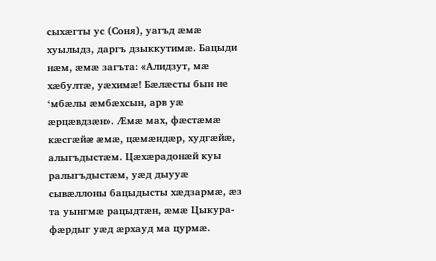сыхæгты ус (Соня), уагъд æмæ хуылыдз, даргъ дзыккутимæ. Бацыди нæм, æмæ загъта: «Алидзут, мæ хæбултæ, уæхимæ! Бæлæсты бын не ‘мбæлы æмбæхсын, арв уæ æрцæвдзæн». Æмæ мах, фæстæмæ кæсгæйæ æмæ, цæмæндæр, худгæйæ, алыгъдыстæм. Цæхæрадонæй куы ралыгъдыстæм, уæд дыууæ сывæллоны бацыдысты хæдзармæ, æз та уынгмæ рацыдтæн, æмæ Цыкура-фæрдыг уæд æрхауд ма цурмæ.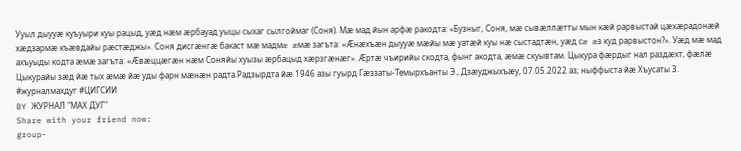Ууыл дыууæ куъуыри куы рацыд, уæд нæм æрбауад уыцы сыхаг сылгоймаг (Соня). Мæ мад йын арфæ ракодта: «Бузныг, Соня, мæ сывæллæтты мын кæй рарвыстай цæхæрадонæй хæдзармæ къæвдайы рæстæджы». Соня дисгæнгæ бакаст мæ мадмæ æмæ загъта: «Æнæхъæн дыууæ мæйы мæ уатæй куы нæ сыстадтæн, уæд сæ æз куд рарвыстон?». Уæд мæ мад ахъуыды кодта æмæ загъта: «Æвæццæгæн нæм Соняйы хуызы æрбацыд хæрзгæнæг». Æртæ чъирийы скодта, фынг акодта, æмæ скуывтам. Цыкура фæрдыг нал раздæхт, фæлæ Цыкурайы зæд йæ тых æмæ йæ уды фарн мæнæн радта.Радзырдта йæ 1946 азы гуырд Гæззаты-Темырхъанты Э., Дзæуджыхъæу, 07.05.2022 аз; ныффыста йæ Хъусаты З. #журналмахдуг #ЦИГСИИ
BY ЖУРНАЛ "МАХ ДУГ"
Share with your friend now:
group-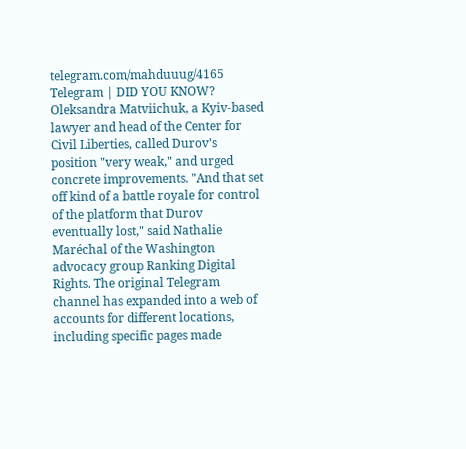telegram.com/mahduuug/4165
Telegram | DID YOU KNOW?
Oleksandra Matviichuk, a Kyiv-based lawyer and head of the Center for Civil Liberties, called Durov’s position "very weak," and urged concrete improvements. "And that set off kind of a battle royale for control of the platform that Durov eventually lost," said Nathalie Maréchal of the Washington advocacy group Ranking Digital Rights. The original Telegram channel has expanded into a web of accounts for different locations, including specific pages made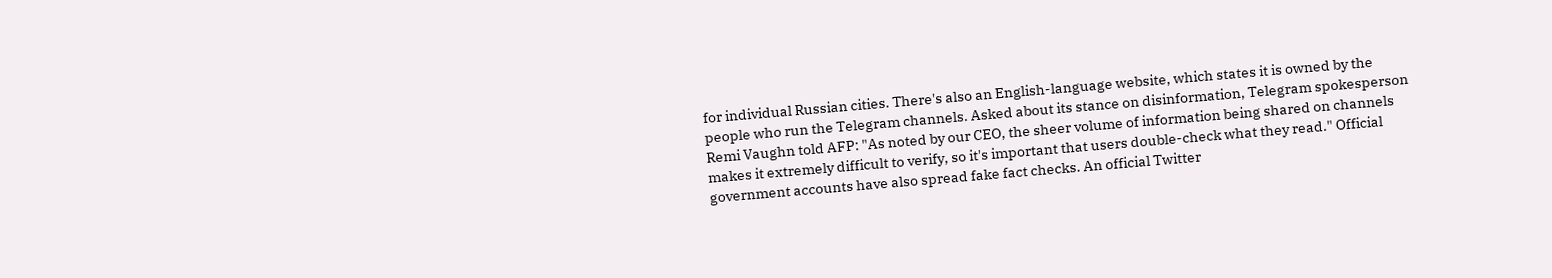for individual Russian cities. There's also an English-language website, which states it is owned by the people who run the Telegram channels. Asked about its stance on disinformation, Telegram spokesperson Remi Vaughn told AFP: "As noted by our CEO, the sheer volume of information being shared on channels makes it extremely difficult to verify, so it's important that users double-check what they read." Official government accounts have also spread fake fact checks. An official Twitter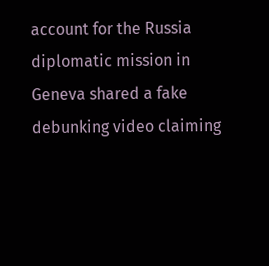account for the Russia diplomatic mission in Geneva shared a fake debunking video claiming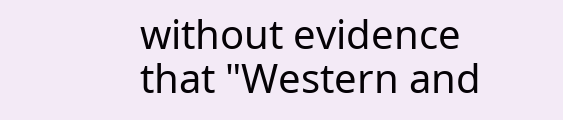without evidence that "Western and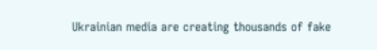Ukrainian media are creating thousands of fake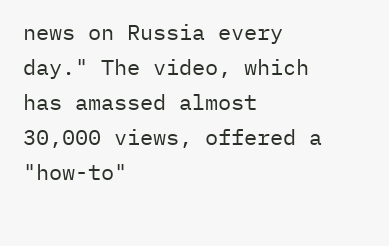news on Russia every day." The video, which has amassed almost 30,000 views, offered a "how-to"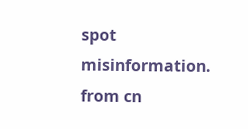spot misinformation.
from cn